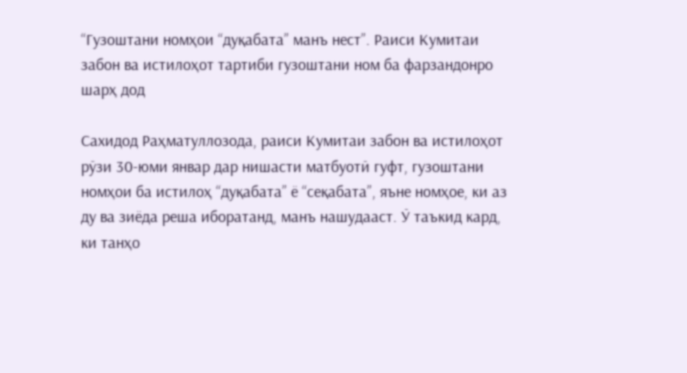“Гузоштани номҳои “дуқабата” манъ нест”. Раиси Кумитаи забон ва истилоҳот тартиби гузоштани ном ба фарзандонро шарҳ дод

Сахидод Раҳматуллозода, раиси Кумитаи забон ва истилоҳот рӯзи 30-юми январ дар нишасти матбуотӣ гуфт, гузоштани номҳои ба истилоҳ “дуқабата” ё “сеқабата”, яъне номҳое, ки аз ду ва зиёда реша иборатанд, манъ нашудааст. Ӯ таъкид кард, ки танҳо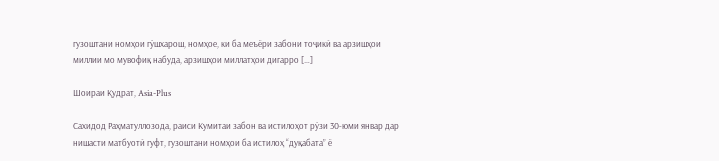гузоштани номҳои гӯшхарош, номҳое, ки ба меъёри забони тоҷикӣ ва арзишҳои миллии мо мувофиқ набуда, арзишҳои миллатҳои дигарро […]

Шоираи Қудрат, Asia-Plus

Сахидод Раҳматуллозода, раиси Кумитаи забон ва истилоҳот рӯзи 30-юми январ дар нишасти матбуотӣ гуфт, гузоштани номҳои ба истилоҳ “дуқабата” ё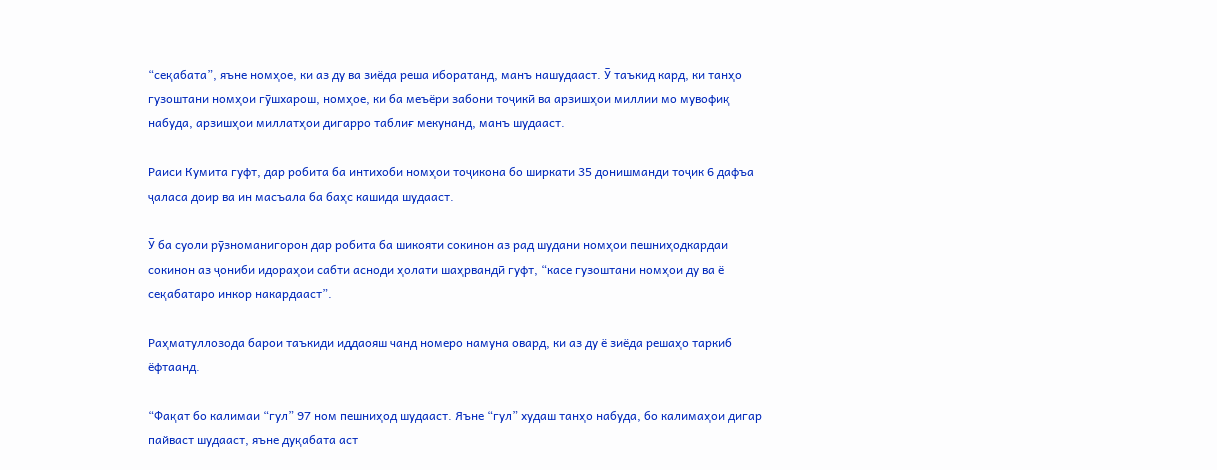“сеқабата”, яъне номҳое, ки аз ду ва зиёда реша иборатанд, манъ нашудааст. Ӯ таъкид кард, ки танҳо гузоштани номҳои гӯшхарош, номҳое, ки ба меъёри забони тоҷикӣ ва арзишҳои миллии мо мувофиқ набуда, арзишҳои миллатҳои дигарро таблиғ мекунанд, манъ шудааст.

Раиси Кумита гуфт, дар робита ба интихоби номҳои тоҷикона бо ширкати 35 донишманди тоҷик 6 дафъа ҷаласа доир ва ин масъала ба баҳс кашида шудааст.

Ӯ ба суоли рӯзноманигорон дар робита ба шикояти сокинон аз рад шудани номҳои пешниҳодкардаи сокинон аз ҷониби идораҳои сабти асноди ҳолати шаҳрвандӣ гуфт, “касе гузоштани номҳои ду ва ё сеқабатаро инкор накардааст”.

Раҳматуллозода барои таъкиди иддаояш чанд номеро намуна овард, ки аз ду ё зиёда решаҳо таркиб ёфтаанд.

“Фақат бо калимаи “гул” 97 ном пешниҳод шудааст. Яъне “гул” худаш танҳо набуда, бо калимаҳои дигар пайваст шудааст, яъне дуқабата аст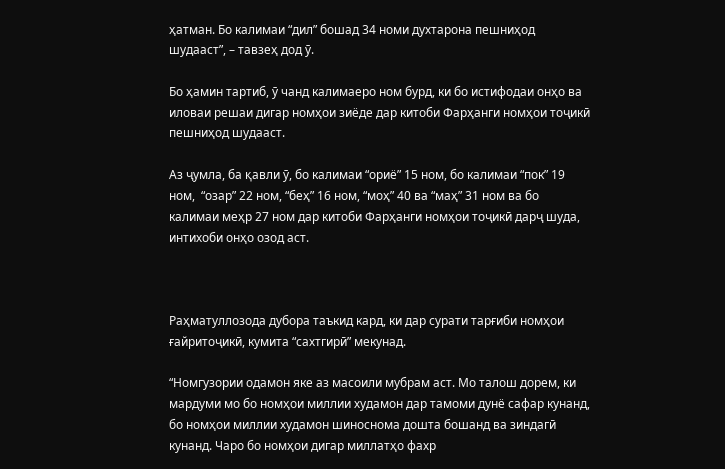ҳатман. Бо калимаи “дил” бошад 34 номи духтарона пешниҳод шудааст”, – тавзеҳ дод ӯ.

Бо ҳамин тартиб, ӯ чанд калимаеро ном бурд, ки бо истифодаи онҳо ва иловаи решаи дигар номҳои зиёде дар китоби Фарҳанги номҳои тоҷикӣ пешниҳод шудааст.

Аз ҷумла, ба қавли ӯ, бо калимаи “ориё” 15 ном, бо калимаи “пок” 19 ном,  “озар” 22 ном, “беҳ” 16 ном, “моҳ” 40 ва “маҳ” 31 ном ва бо калимаи меҳр 27 ном дар китоби Фарҳанги номҳои тоҷикӣ дарҷ шуда, интихоби онҳо озод аст.



Раҳматуллозода дубора таъкид кард, ки дар сурати тарғиби номҳои ғайритоҷикӣ, кумита “сахтгирӣ” мекунад.

“Номгузории одамон яке аз масоили мубрам аст. Мо талош дорем, ки мардуми мо бо номҳои миллии худамон дар тамоми дунё сафар кунанд, бо номҳои миллии худамон шиноснома дошта бошанд ва зиндагӣ кунанд. Чаро бо номҳои дигар миллатҳо фахр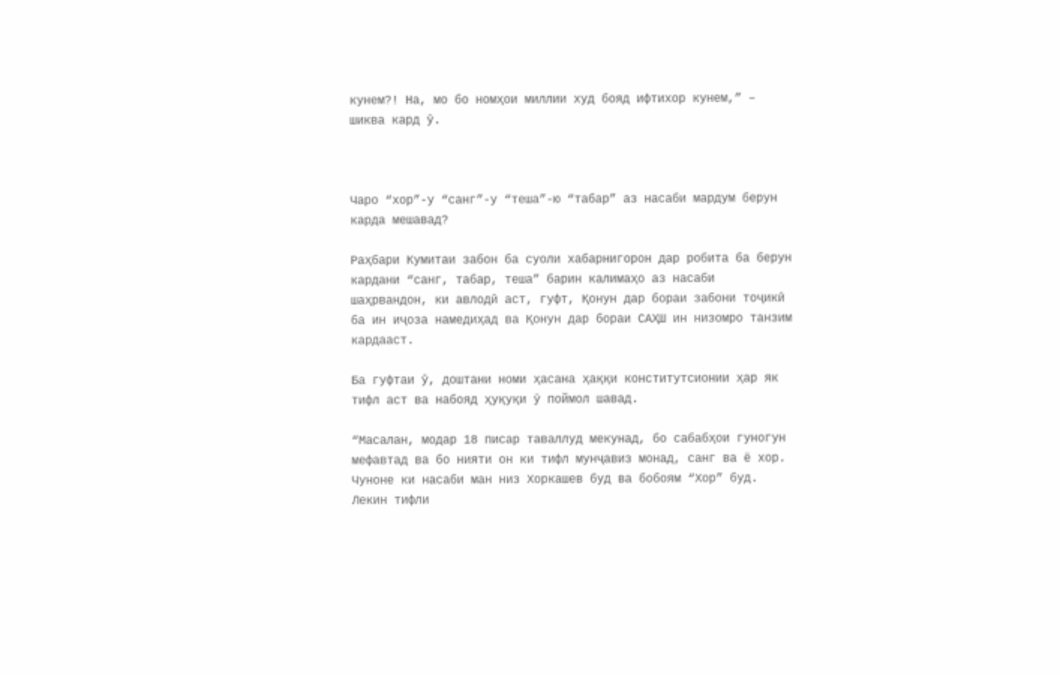кунем?! На, мо бо номҳои миллии худ бояд ифтихор кунем,” –  шиква кард ӯ.



Чаро “хор”-у “санг”-у “теша”-ю “табар” аз насаби мардум берун карда мешавад?

Раҳбари Кумитаи забон ба суоли хабарнигорон дар робита ба берун кардани “санг, табар, теша” барин калимаҳо аз насаби шаҳрвандон, ки авлодӣ аст, гуфт, Қонун дар бораи забони тоҷикӣ ба ин иҷоза намедиҳад ва Қонун дар бораи САҲШ ин низомро танзим кардааст.

Ба гуфтаи ӯ, доштани номи ҳасана ҳаққи конститутсионии ҳар як тифл аст ва набояд ҳуқуқи ӯ поймол шавад.

“Масалан, модар 18 писар таваллуд мекунад, бо сабабҳои гуногун мефавтад ва бо нияти он ки тифл мунҷавиз монад, санг ва ё хор. Чуноне ки насаби ман низ Хоркашев буд ва бобоям “Хор” буд. Лекин тифли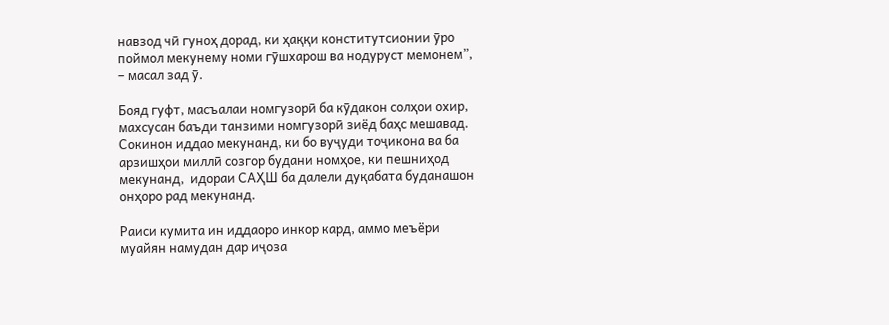навзод чӣ гуноҳ дорад, ки ҳаққи конститутсионии ӯро поймол мекунему номи гӯшхарош ва нодуруст мемонем”, – масал зад ӯ.

Бояд гуфт, масъалаи номгузорӣ ба кӯдакон солҳои охир, махсусан баъди танзими номгузорӣ зиёд баҳс мешавад. Сокинон иддао мекунанд, ки бо вуҷуди тоҷикона ва ба арзишҳои миллӣ созгор будани номҳое, ки пешниҳод мекунанд,  идораи САҲШ ба далели дуқабата буданашон онҳоро рад мекунанд.

Раиси кумита ин иддаоро инкор кард, аммо меъёри муайян намудан дар иҷоза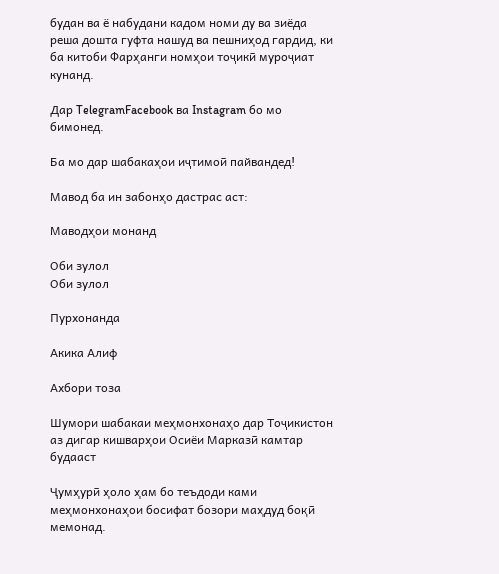будан ва ё набудани кадом номи ду ва зиёда реша дошта гуфта нашуд ва пешниҳод гардид, ки ба китоби Фарҳанги номҳои тоҷикӣ муроҷиат кунанд.

Дар TelegramFacebook ва Instagram бо мо бимонед.

Ба мо дар шабакаҳои иҷтимоӣ пайвандед!

Мавод ба ин забонҳо дастрас аст:

Маводҳои монанд

Оби зулол
Оби зулол

Пурхонанда

Акика Алиф

Ахбори тоза

Шумори шабакаи меҳмонхонаҳо дар Тоҷикистон аз дигар кишварҳои Осиёи Марказӣ камтар будааст

Ҷумҳурӣ ҳоло ҳам бо теъдоди ками меҳмонхонаҳои босифат бозори маҳдуд боқӣ мемонад.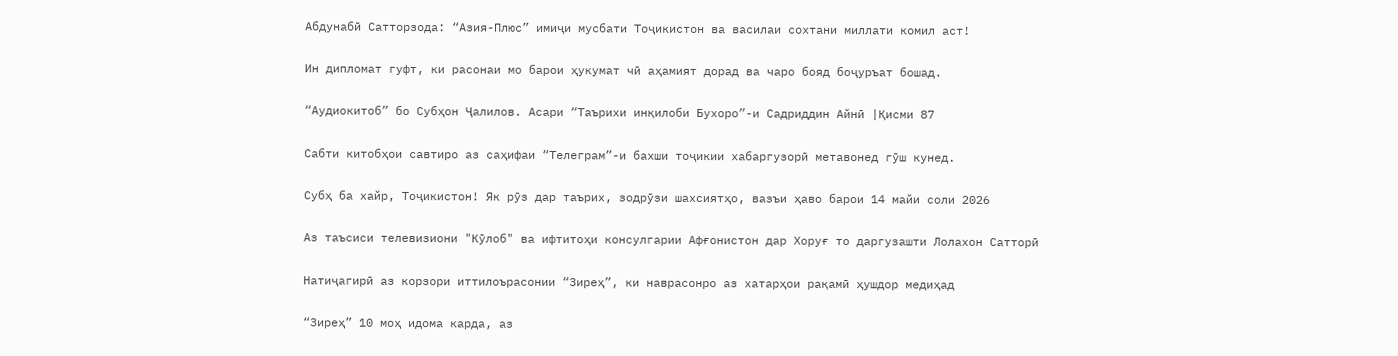Абдунабӣ Сатторзода: “Азия-Плюс” имиҷи мусбати Тоҷикистон ва василаи сохтани миллати комил аст!

Ин дипломат гуфт, ки расонаи мо барои ҳукумат чӣ аҳамият дорад ва чаро бояд боҷуръат бошад.

“Аудиокитоб” бо Субҳон Ҷалилов. Асари “Таърихи инқилоби Бухоро”-и Садриддин Айнӣ |Қисми 87

Cабти китобҳои савтиро аз саҳифаи “Телеграм”-и бахши тоҷикии хабаргузорӣ метавонед гӯш кунед.

Субҳ ба хайр, Тоҷикистон! Як рӯз дар таърих, зодрӯзи шахсиятҳо, вазъи ҳаво барои 14 майи соли 2026

Аз таъсиси телевизиони "Кӯлоб" ва ифтитоҳи консулгарии Афғонистон дар Хоруғ то даргузашти Лолахон Сатторӣ

Натиҷагирӣ аз корзори иттилоърасонии “Зиреҳ”, ки наврасонро аз хатарҳои рақамӣ ҳушдор медиҳад

“Зиреҳ” 10 моҳ идома карда, аз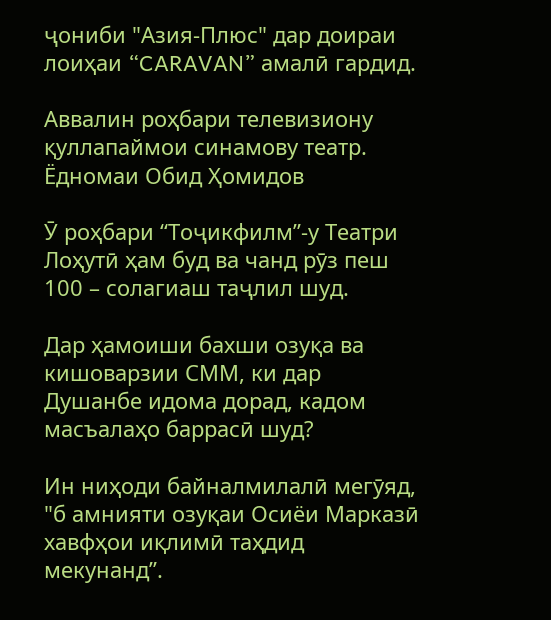ҷониби "Азия-Плюс" дар доираи лоиҳаи “CARAVAN” амалӣ гардид.

Аввалин роҳбари телевизиону қуллапаймои синамову театр. Ёдномаи Обид Ҳомидов

Ӯ роҳбари “Тоҷикфилм”-у Театри Лоҳутӣ ҳам буд ва чанд рӯз пеш 100 – солагиаш таҷлил шуд.

Дар ҳамоиши бахши озуқа ва кишоварзии СММ, ки дар Душанбе идома дорад, кадом масъалаҳо баррасӣ шуд?

Ин ниҳоди байналмилалӣ мегӯяд, "б амнияти озуқаи Осиёи Марказӣ хавфҳои иқлимӣ таҳдид мекунанд”.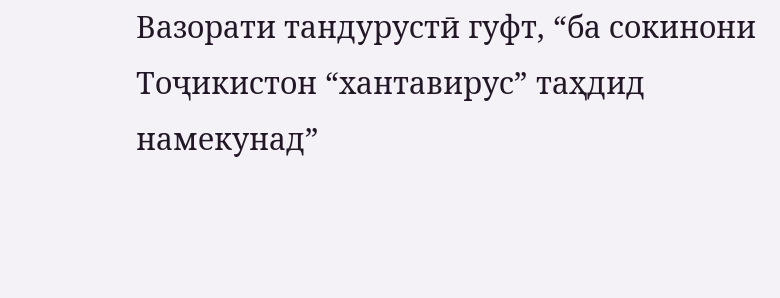Вазорати тандурустӣ гуфт, “ба сокинони Тоҷикистон “хантавирус” таҳдид намекунад”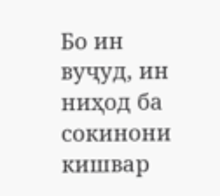Бо ин вуҷуд, ин ниҳод ба сокинони кишвар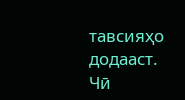тавсияҳо додааст. Чӣ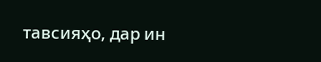тавсияҳо, дар ин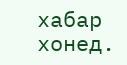хабар хонед.